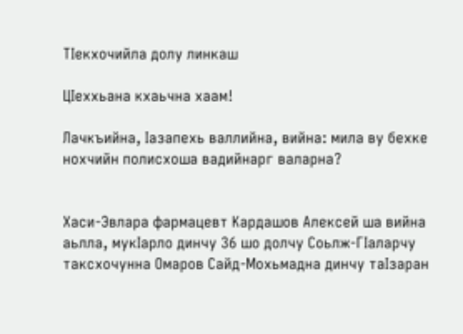ТIекхочийла долу линкаш

ЦIеххьана кхаьчна хаам!

Лачкъийна, Iазапехь валлийна, вийна: мила ву бехке нохчийн полисхоша вадийнарг валарна?


Хаси-Эвлара фармацевт Кардашов Алексей ша вийна аьлла, мукIарло динчу 36 шо долчу Соьлж-ГIаларчу таксхочунна Омаров Сайд-Мохьмадна динчу таIзаран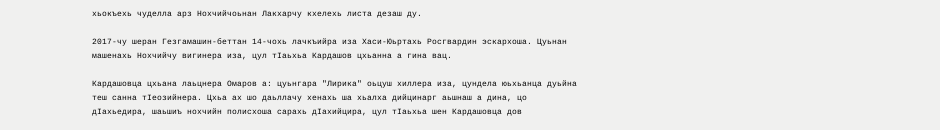хьокъехь чуделла арз Нохчийчоьнан Лакхарчу кхелехь листа дезаш ду.

2017-чу шеран Гезгамашин-беттан 14-чохь лачкъийра иза Хаси-Юьртахь Росгвардин эскархоша. Цуьнан машенахь Нохчийчу вигинера иза, цул тIаьхьа Кардашов цхьанна а гина вац.

Кардашовца цхьана лаьцнера Омаров а: цуьнгара "Лирика" оьцуш хиллера иза, цундела юьхьанца дуьйна теш санна тIеозийнера. Цхьа ах шо даьллачу хенахь ша хьалха дийцинарг аьшнаш а дина, цо дIахьедира, шаьшиъ нохчийн полисхоша сарахь дIахийцира, цул тIаьхьа шен Кардашовца дов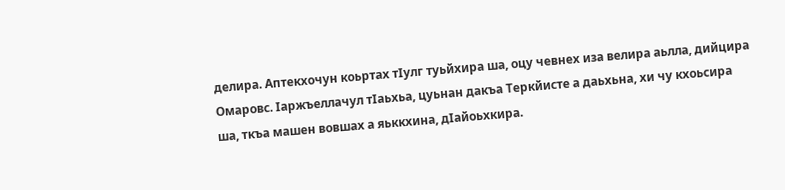делира. Аптекхочун коьртах тIулг туьйхира ша, оцу чевнех иза велира аьлла, дийцира Омаровс. Iаржъеллачул тIаьхьа, цуьнан дакъа Теркйисте а даьхьна, хи чу кхоьсира ша, ткъа машен вовшах а яьккхина, дIайоьхкира.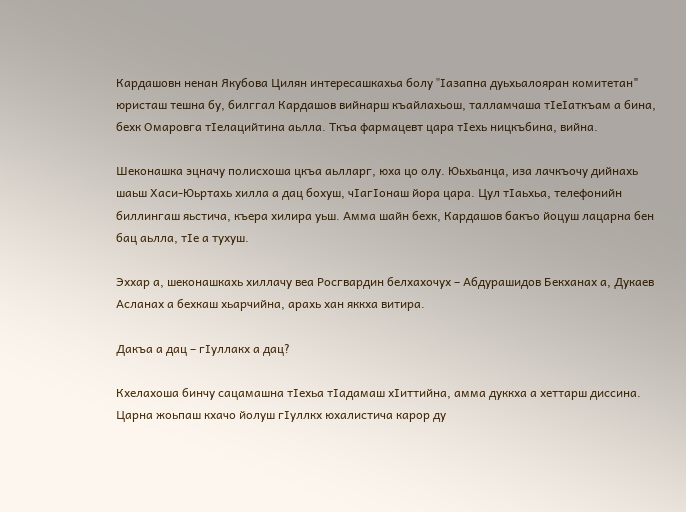Кардашовн ненан Якубова Цилян интересашкахьа болу "Iазапна дуьхьалояран комитетан" юристаш тешна бу, билггал Кардашов вийнарш къайлахьош, талламчаша тIеIаткъам а бина, бехк Омаровга тIелацийтина аьлла. Ткъа фармацевт цара тIехь ницкъбина, вийна.

Шеконашка эцначу полисхоша цкъа аьлларг, юха цо олу. Юьхьанца, иза лачкъочу дийнахь шаьш Хаси-Юьртахь хилла а дац бохуш, чIагIонаш йора цара. Цул тIаьхьа, телефонийн биллингаш яьстича, къера хилира уьш. Амма шайн бехк, Кардашов бакъо йоцуш лацарна бен бац аьлла, тIе а тухуш.

Эххар а, шеконашкахь хиллачу веа Росгвардин белхахочух – Абдурашидов Бекханах а, Дукаев Асланах а бехкаш хьарчийна, арахь хан яккха витира.

Дакъа а дац – гIуллакх а дац?

Кхелахоша бинчу сацамашна тIехьа тIадамаш хIиттийна, амма дуккха а хеттарш диссина. Царна жоьпаш кхачо йолуш гIуллкх юхалистича карор ду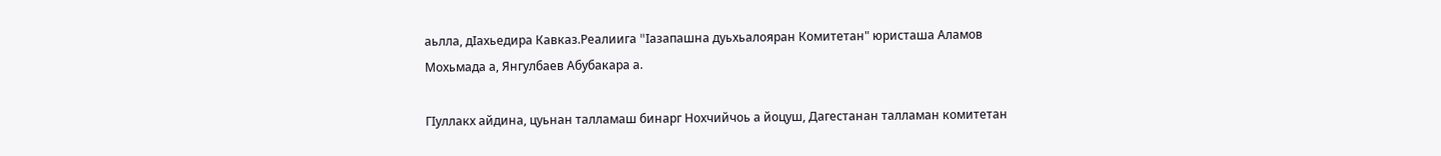аьлла, дIахьедира Кавказ.Реалиига "Iазапашна дуьхьалояран Комитетан" юристаша Аламов Мохьмада а, Янгулбаев Абубакара а.

ГIуллакх айдина, цуьнан талламаш бинарг Нохчийчоь а йоцуш, Дагестанан талламан комитетан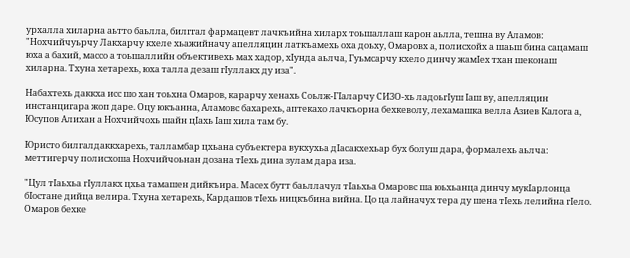урхалла хиларна аьтто баьлла, билггал фармацевт лачкъийна хиларх тоьшаллаш карон аьлла, тешна ву Аламов: "Нохчийчуьрчу Лакхарчу кхеле хьажийначу апелляцин латкъамехь оха доьху, Омаровх а, полисхойх а шаьш бина сацамаш юха а бахий, массо а тоьшаллийн объективехь мах хадор, хIунда аьлча, Гуьмсарчу кхело динчу жамIех тхан шеконаш хиларна. Тхуна хетарехь, юха талла дезаш гIуллакх ду иза".

Набахтехь даккха исс шо хан тоьхна Омаров, карарчу хенахь Соьлж-ГIаларчу СИЗО-хь ладоьгIуш Iаш ву, апелляцин инстанцигара жоп даре. Оцу юкъанна, Аламовс бахарехь, аптекахо лачкъорна бехкеволу, лехамашка велла Азиев Калога а, Юсупов Алихан а Нохчийчохь шайн цIахь Iаш хила там бу.

Юристо билгалдаккхарехь, талламбар цхьана субъектера вукхухьа дIасакхехьар бух болуш дара, формалехь аьлча: меттигерчу полисхоша Нохчийчоьнан дозана тIехь дина зулам дара иза.

"Цул тIаьхьа гIуллакх цхьа тамашен дийкъира. Масех бутт баьллачул тIаьхьа Омаровс ша юьхьанца динчу мукIарлонца бIостане дийца велира. Тхуна хетарехь, Кардашов тIехь ницкъбина вийна. Цо ца лайначух тера ду шена тIехь лелийна гIело. Омаров бехке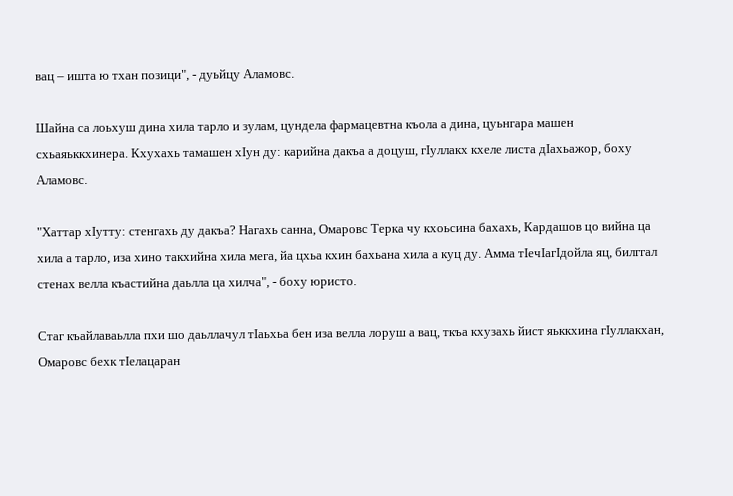вац – ишта ю тхан позици", - дуьйцу Аламовс.

Шайна са лоьхуш дина хила тарло и зулам, цундела фармацевтна къола а дина, цуьнгара машен схьаяьккхинера. Кхухахь тамашен хIун ду: карийна дакъа а доцуш, гIуллакх кхеле листа дIахьажор, боху Аламовс.

"Хаттар хIутту: стенгахь ду дакъа? Нагахь санна, Омаровс Терка чу кхоьсина бахахь, Кардашов цо вийна ца хила а тарло, иза хино такхийна хила мега, йа цхьа кхин бахьана хила а куц ду. Амма тIечIагIдойла яц, билггал стенах велла къастийна даьлла ца хилча", - боху юристо.

Стаг къайлаваьлла пхи шо даьллачул тIаьхьа бен иза велла лоруш а вац, ткъа кхузахь йист яьккхина гIуллакхан, Омаровс бехк тIелацаран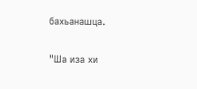бахьанашца.

"Ша иза хи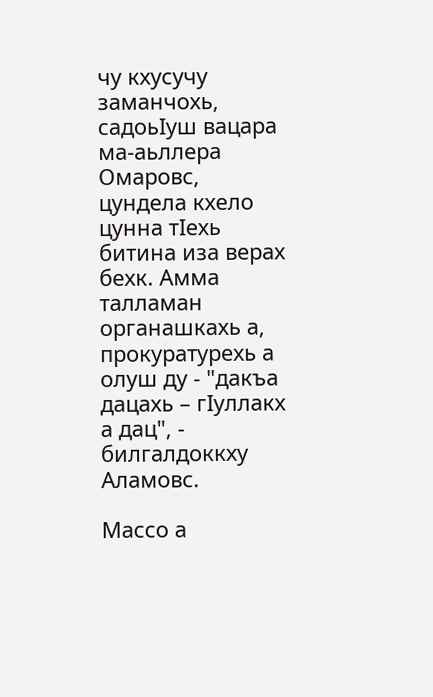чу кхусучу заманчохь, садоьIуш вацара ма-аьллера Омаровс, цундела кхело цунна тIехь битина иза верах бехк. Амма талламан органашкахь а, прокуратурехь а олуш ду - "дакъа дацахь – гIуллакх а дац", - билгалдоккху Аламовс.

Массо а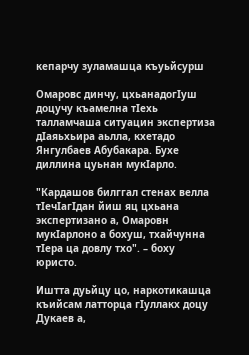кепарчу зуламашца къуьйсурш

Омаровс динчу, цхьанадогIуш доцучу къамелна тIехь талламчаша ситуацин экспертиза дIаяьхьира аьлла, кхетадо Янгулбаев Абубакара. Бухе диллина цуьнан мукIарло.

"Кардашов билггал стенах велла тIечIагIдан йиш яц цхьана экспертизано а, Омаровн мукIарлоно а бохуш, тхайчунна тIера ца довлу тхо". – боху юристо.

Иштта дуьйцу цо, наркотикашца къийсам латторца гIуллакх доцу Дукаев а,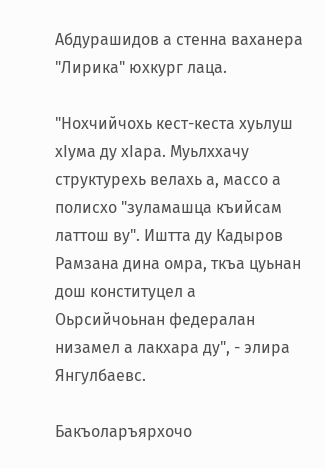Абдурашидов а стенна ваханера "Лирика" юхкург лаца.

"Нохчийчохь кест-кеста хуьлуш хIума ду хIара. Муьлххачу структурехь велахь а, массо а полисхо "зуламашца къийсам латтош ву". Иштта ду Кадыров Рамзана дина омра, ткъа цуьнан дош конституцел а Оьрсийчоьнан федералан низамел а лакхара ду", - элира Янгулбаевс.

Бакъоларъярхочо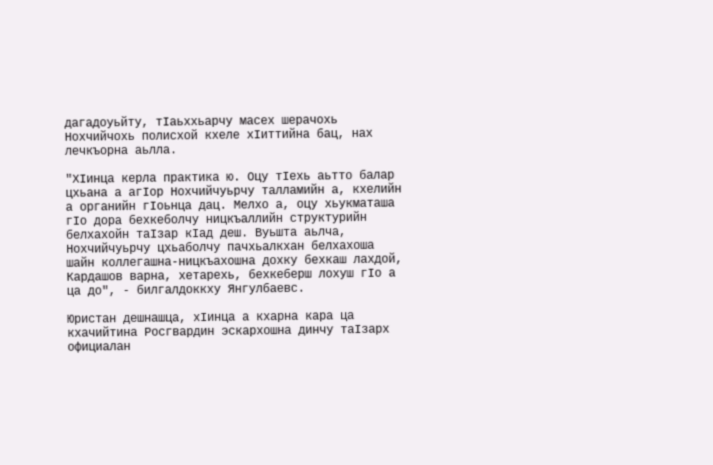дагадоуьйту, тIаьххьарчу масех шерачохь Нохчийчохь полисхой кхеле хIиттийна бац, нах лечкъорна аьлла.

"ХIинца керла практика ю. Оцу тIехь аьтто балар цхьана а агIор Нохчийчуьрчу талламийн а, кхелийн а органийн гIоьнца дац. Мелхо а, оцу хьукматаша гIо дора бехкеболчу ницкъаллийн структурийн белхахойн таIзар кIад деш. Вуьшта аьлча, Нохчийчуьрчу цхьаболчу пачхьалкхан белхахоша шайн коллегашна-ницкъахошна дохку бехкаш лахдой, Кардашов варна, хетарехь, бехкеберш лохуш гIо а ца до", - билгалдоккху Янгулбаевс.

Юристан дешнашца, хIинца а кхарна кара ца кхачийтина Росгвардин эскархошна динчу таIзарх официалан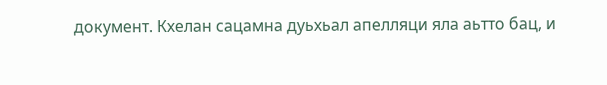документ. Кхелан сацамна дуьхьал апелляци яла аьтто бац, и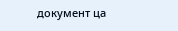документ ца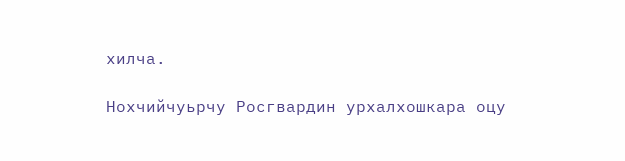хилча.

Нохчийчуьрчу Росгвардин урхалхошкара оцу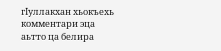гIуллакхан хьокъехь комментари эца аьтто ца белира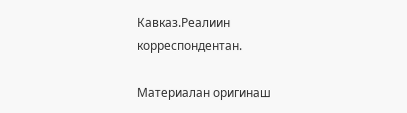Кавказ.Реалиин корреспондентан.

Материалан оригинаш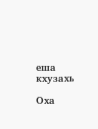еша кхузахь

Оха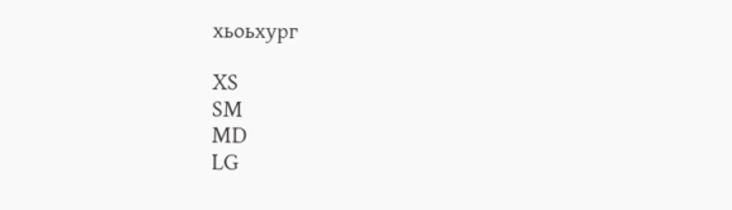хьоьхург

XS
SM
MD
LG